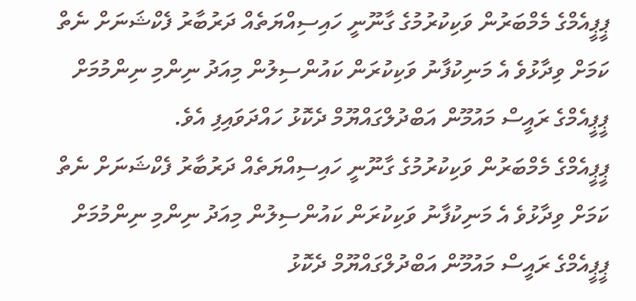ޕީޕީއެމްގެ މެމްބަރުން ވަކިކުރުމުގެ ގާނޫނީ ހައިސިއްޔަތެއް ދަރުބާރު ފެކްޝަނަށް ނެތް ކަމަށް ވިދާޅުވެ އެ މަނިކުފާނު ވަކިކުރަން ކައުންސިލުން މިއަދު ނިންމި ނިންމުމަށް ޕީޕީއެމްގެ ރައީސް މައުމޫން އަބްދުލްގައްޔޫމް ދެކޮޅު ހައްދަވައިފި އެވެ.
ޕީޕީއެމްގެ މެމްބަރުން ވަކިކުރުމުގެ ގާނޫނީ ހައިސިއްޔަތެއް ދަރުބާރު ފެކްޝަނަށް ނެތް ކަމަށް ވިދާޅުވެ އެ މަނިކުފާނު ވަކިކުރަން ކައުންސިލުން މިއަދު ނިންމި ނިންމުމަށް ޕީޕީއެމްގެ ރައީސް މައުމޫން އަބްދުލްގައްޔޫމް ދެކޮޅު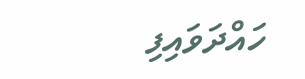ހައްދަވައިފި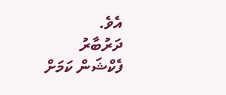އެވެ.
ދަރުބާރު ފެކްޝަން ކަމަށް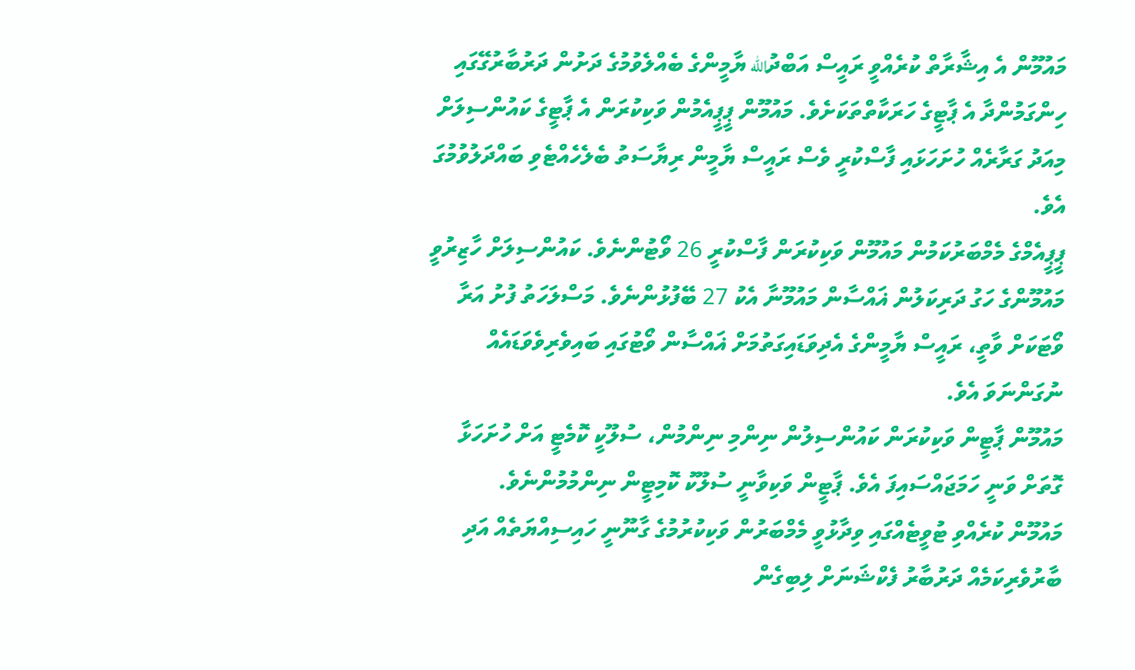މައުމޫން އެ އިޝާރާތް ކުރެއްވީ ރައީސް އަބްދުالله ޔާމީންގެ ބެއްލެވުމުގެ ދަށުން ދަރުބާރުގޭގައި ހިންގަމުންދާ އެ ޕާޓީގެ ހަރަކާތްތަކަށެވެ. މައުމޫން ޕީޕީއެމުން ވަކިކުރަން އެ ޕާޓީގެ ކައުންސިލަށް މިއަދު ގަރާރެއް ހުށަހަޅައި ފާސްކުރީ ވެސް ރައީސް ޔާމީން ރިޔާސަތު ބެލެހެއްޓެވި ބައްދަލުވުމުގަ އެވެ.
ޕީޕީއެމްގެ މެމްބަރުކަމުން މައުމޫން ވަކިކުރަން ފާސްކުރީ 26 ވޯޓުންނެވެ. ކައުންސިލަށް ހާޒިރުވީ މައުމޫންގެ ހަގު ދަރިކަލުން ޣައްސާން މައުމޫނާ އެކު 27 ބޭފުޅުންނެވެ. މަސްލަހަތު ފުށު އަރާ ވޯޓަކަށް ވާތީ، ރައީސް ޔާމީންގެ އެދިވަޑައިގަތުމަށް ޣައްސާން ވޯޓުގައި ބައިވެރިވެވަޑައެއް ނުގަންނަވަ އެވެ.
މައުމޫން ޕާޓީން ވަކިކުރަން ކައުންސިލުން ނިންމި ނިންމުން، ސުލޫކީ ކޮމެޓީ އަށް ހުށަހަޅާ ގޮތަށް ވަނީ ހަމަޖައްސައިފަ އެވެ. ޕާޓީން ވަކިވާނީ ސުލޫކު ކޮމިޓީން ނިންމުމުންނެވެ.
މައުމޫން ކުރެއްވި ޓުވީޓެއްގައި ވިދާޅުވީ މެމްބަރުން ވަކިކުރުމުގެ ގާނޫނީ ހައިސިއްޔަތެއް އަދި ބާރުވެރިކަމެއް ދަރުބާރު ފެކްޝަނަށް ލިބިގެން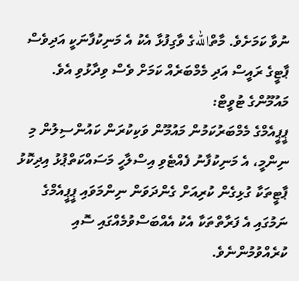ނުވާ ކަމަށެވެ. މާތްاللهގެ ވާގިފުޅާ އެކު އެ މަނިކުފާނަކީ އަދިވެސް ޕާޓީގެ ރައީސް އަދި މެމްބަރެއް ކަމަށް ވެސް ވިދާޅުވި އެވެ.
މައުމޫންގެ ޓުވީޓް:
ޕީޕީއެމްގެ މެމްބަރުކަމުން މައުމޫން ވަކިކުރަން ކައުންސިލުން މި ނިންމީ، އެ މަނިކުފާނު ފެއްޓެވި އިސްލާހީ މަސައްކަތްޕުޅު އިދިކޮޅު ޕާޓީތަކާ ގުޅިގެން ކުރިއަށް ގެންދަވަން ނިންމަވައި ޕީޕީއެމްގެ ނަމުގައި އެ ފަރާތްތަކާ އެކު އެއްބަސްވުމެއްގައި ސޮއި ކުރެއްވުމުންނެވެ.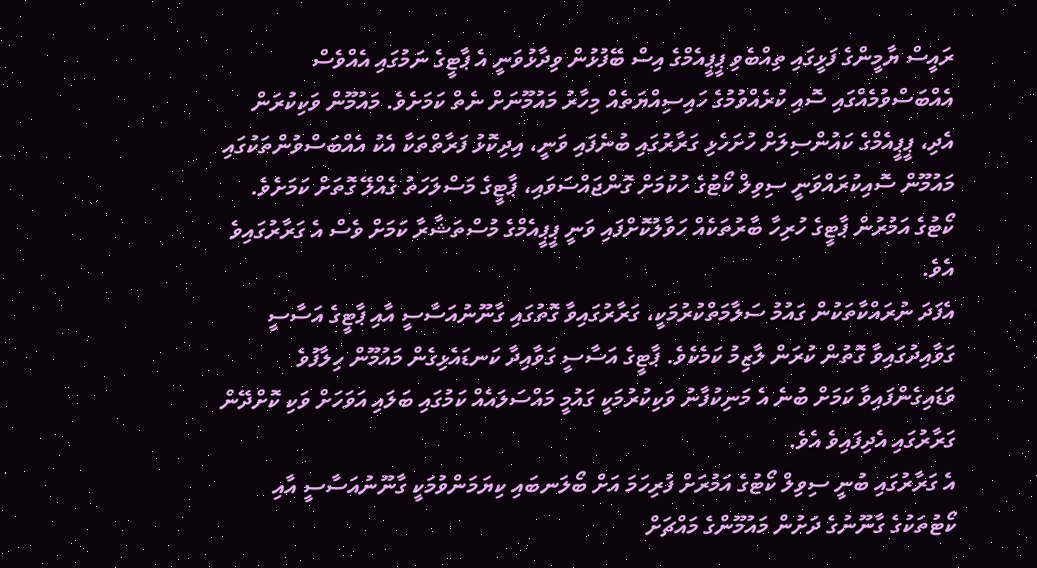ރައީސް ޔާމީންގެ ފަޅީގައި ތިއްބެވި ޕީޕީއެމްގެ އިސް ބޭފުޅުން ވިދާޅުވަނީ އެ ޕާޓީގެ ނަމުގައި އެއްވެސް އެއްބަސްވުމެއްގައި ސޮއި ކުރެއްވުމުގެ ހައިސިއްޔަތެއް މިހާރު މައުމޫނަށް ނެތް ކަމަށެވެ. މައުމޫން ވަކިކުރަން އެދި، ޕީޕީއެމްގެ ކައުންސިލަށް ހުށަހެޅި ގަރާރުގައި ބުނެފައި ވަނީ، އިދިކޮޅު ފަރާތްތަކާ އެކު އެއްބަސްވުންތަކުގައި މައުމޫން ސޮއިކުރައްވަނީ ސިވިލް ކޯޓުގެ ހުކުމަށް ގޮންޖައްސަވައި، ޕާޓީގެ މަސްލަހަތު ގެއްލޭ ގޮތަށް ކަމަށެވެ. ކޯޓުގެ އަމުރުން ޕާޓީގެ ހުރިހާ ބާރުތަކެއް ހަވާލުކޮށްފައި ވަނީ ޕީޕީއެމްގެ މުސްތަޝާރާ ކަމަށް ވެސް އެ ގަރާރުގައިވެ އެވެ.
އެފަދަ ނުރައްކާތަކުން ގައުމު ސަލާމަތްކުރުމަކީ، ގަރާރުގައިވާ ގޮތުގައި ގާނޫނުއަސާސީ އާއި ޕާޓީގެ އަސާސީ ގަވާއިދުގައިވާ ގޮތުން ކުރަން ލާޒިމު ކަމެކެވެ. ޕާޓީގެ އަސާސީ ގަވާއިދާ ކަނޑައެޅިގެން މައުމޫން ހިލާފުވެ ވަޑައިގެންފައިވާ ކަމަށް ބުނެ އެ މަނިކުފާނު ވަކިކުރުމަކީ ގައުމީ މައްސަލައެއް ކަމުގައި ބަލައި އަވަހަށް ވަކި ކޮށްދޭން ގަރާރުގައި އެދިފައިވެ އެވެ.
އެ ގަރާރުގައި ބުނީ ސިވިލް ކޯޓުގެ އަމުރަށް ފުރިހަމަ އަށް ބޯލަނބައި ކިޔަމަންވުމަކީ ގާނޫނުއަސާސީ އާއި ކޯޓުތަކުގެ ގާނޫނުގެ ދަށުން މައުމޫންގެ މައްޗަށް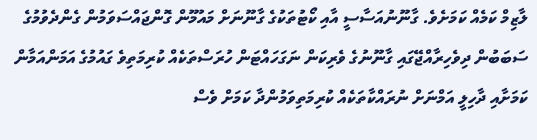ލާޒިމް ކަމެއް ކަމަށެވެ. ގާނޫނުއަސާސީ އާއި ކޯޓުތަކުގެ ގާނޫނަށް މައުމޫން ގޮންޖައްސަވަމުން ގެންދެވުމުގެ ސަބަބުން ދިވެހިރާއްޖޭގައި ގާނޫނުގެ ވެރިކަން ނަގަހައްޓަން ހުރަސްތަކެއް ކުރިމަތިވެ ގައުމުގެ އަމަންއަމާން ކަމަށާއި ދާހިލީ އަމްނަށް ނުރައްކާތަކެއް ކުރިމަތިވަމުންދާ ކަމަށް ވެސް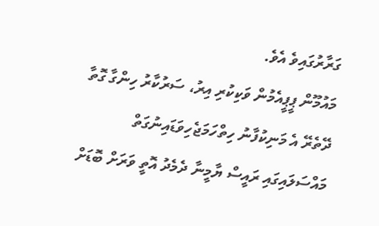ގަރާރުގައިވެ އެވެ.
މައުމޫން ޕީޕީއެމުން ވަކިކުރި އިރު، ސަރުކާރު ހިންގާ ގޮތާ ދޭތެރޭ އެ މަނިކުފާނު ހިތްހަމަޖެހިވަޑައިނުގަތް މައްސަލައިގައި ރައީސް ޔާމީނާ ދެމެދު އޮތީ ވަރަށް ބޮޑަށް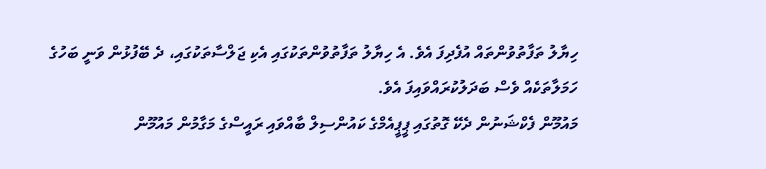ހިޔާލު ތަފާތުވުންތައް އުފެދިފަ އެވެ. އެ ހިޔާލު ތަފާތުވުންތަކުގައި އެކި ޖަލްސާތަކުގައި، ދެ ބޭފުޅުން ވަނީ ބަހުގެ ހަމަލާތަކެއް ވެސް ބަދަލުކުރައްވައިފަ އެވެ.
މައުމޫން ފެކްޝަނުން ދެކޭ ގޮތުގައި ޕީޕީއެމްގެ ކައުންސިލް ބާއްވައި ރައީސްގެ މަގާމުން މައުމޫން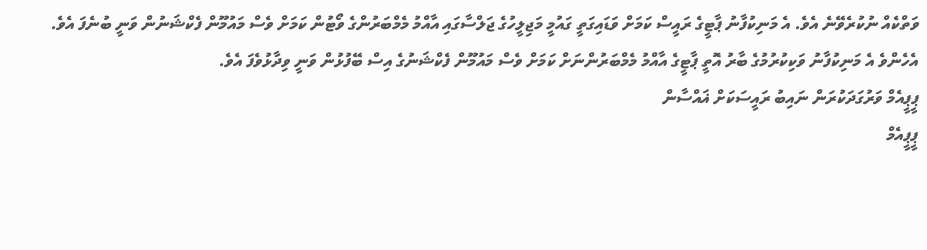ވަތްކެއް ނުކުރެވޭނެ އެވެ. އެ މަނިކުފާނު ޕާޓީގެ ރައީސް ކަމަށް ވަޑައިގަތީ ގައުމީ މަޖިލީހުގެ ޖަލްސާގައި އާއްމު މެމްބަރުންގެ ވޯޓުން ކަމަށް ވެސް މައުމޫން ފެކްޝަނުން ވަނީ ބުނެފަ އެވެ.
އެހެންވެ އެ މަނިކުފާނު ވަކިކުރުމުގެ ބާރު އޮތީ ޕާޓީގެ އާއްމު މެމްބަރުންނަށް ކަމަށް ވެސް މައުމޫން ފެކްޝަނުގެ އިސް ބޭފުޅުން ވަނީ ވިދާޅުވެފަ އެވެ.
ޕީޕީއެމް ވަރުގަދަކުރަން ނައިބު ރައީސަކަށް ޣައްސާން
ޕީޕީއެމް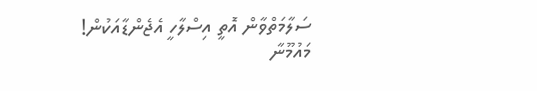ސަލާމަތްވާން އޮތީ އިސްލާހީ އެޖެންޑާއަކުން!
މައުމޫނާ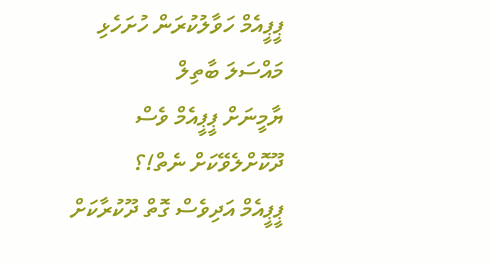ޕީޕީއެމް ހަވާލުކުރަން ހުށަހެޅި މައްސަލަ ބާތިލް
ޔާމީނަށް ޕީޕީއެމް ވެސް ދޫކޮށްލެވޭކަށް ނެތް!؟
ޕީޕީއެމް އަދިވެސް ގޮތް ދޫކުރާކަށް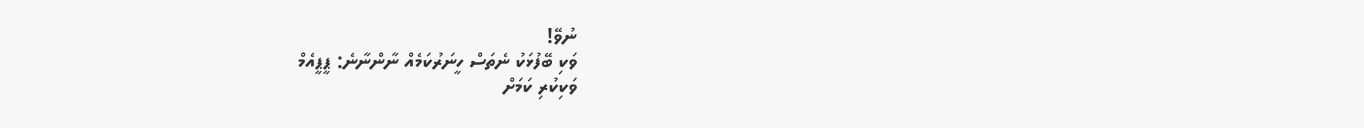ނުވޭ!
ވަކި ބޭފުޅަކު ނެތަސް ހީނަރުކަމެއް ނާންނާނެ: ޕީޕީއެމް
ވަކިކުރި ކަމަށް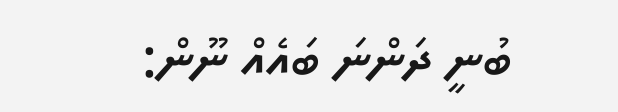ބުނީ ދަންނަ ބައެއް ނޫން: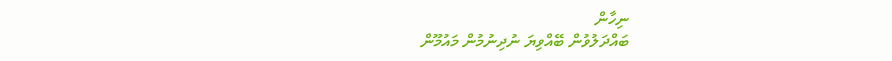ނިހާން
ބައްދަލުވުން ބޭއްވިޔަ ނުދިނުމުން މައުމޫން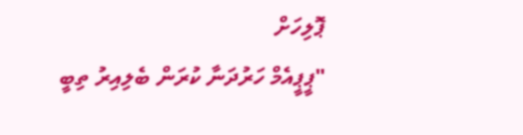ޕޮލިހަށް
"ޕީޕީއެމް ހަރުދަނާ ކުރަން ބެލިއިރު ތިބީ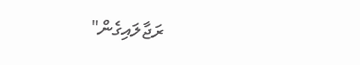ރަޖާލައިގެން"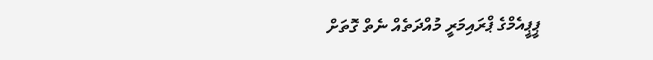ޕީޕީއެމްގެ ޕްރައިމަރީ މުއްދަތެއް ނެތް ގޮތަށް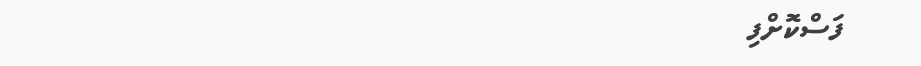ފަސްކޮށްފި